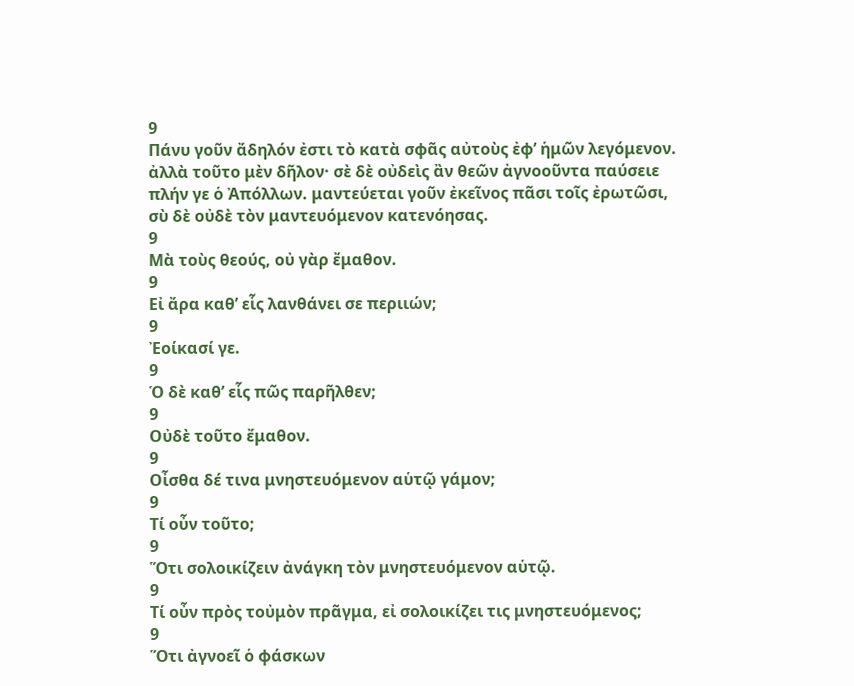9
Πάνυ γοῦν ἄδηλόν ἐστι τὸ κατὰ σφᾶς αὐτοὺς ἐφ’ ἡμῶν λεγόμενον. ἀλλὰ τοῦτο μὲν δῆλον· σὲ δὲ οὐδεὶς ἂν θεῶν ἀγνοοῦντα παύσειε πλήν γε ὁ Ἀπόλλων. μαντεύεται γοῦν ἐκεῖνος πᾶσι τοῖς ἐρωτῶσι, σὺ δὲ οὐδὲ τὸν μαντευόμενον κατενόησας.
9
Μὰ τοὺς θεούς, οὐ γὰρ ἔμαθον.
9
Εἰ ἄρα καθ’ εἷς λανθάνει σε περιιών;
9
Ἐοίκασί γε.
9
Ὁ δὲ καθ’ εἷς πῶς παρῆλθεν;
9
Οὐδὲ τοῦτο ἔμαθον.
9
Οἶσθα δέ τινα μνηστευόμενον αὑτῷ γάμον;
9
Τί οὖν τοῦτο;
9
Ὅτι σολοικίζειν ἀνάγκη τὸν μνηστευόμενον αὑτῷ.
9
Τί οὖν πρὸς τοὐμὸν πρᾶγμα, εἰ σολοικίζει τις μνηστευόμενος;
9
Ὅτι ἀγνοεῖ ὁ φάσκων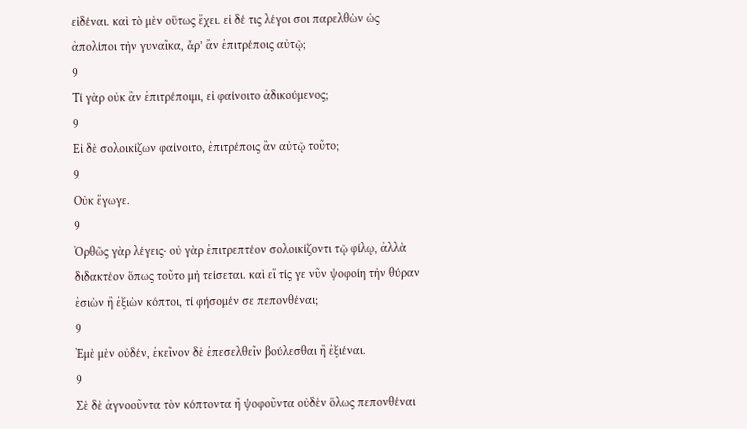εἰδέναι. καὶ τὸ μὲν οὕτως ἔχει. εἰ δέ τις λέγοι σοι παρελθὼν ὡς ἀπολίποι τὴν γυναῖκα, ἆρ’ ἂν ἐπιτρέποις αὐτῷ;
9
Τί γὰρ οὐκ ἂν ἐπιτρέποιμι, εἰ φαίνοιτο ἀδικούμενος;
9
Εἰ δὲ σολοικίζων φαίνοιτο, ἐπιτρέποις ἂν αὐτῷ τοῦτο;
9
Οὐκ ἔγωγε.
9
Ὀρθῶς γὰρ λέγεις· οὐ γὰρ ἐπιτρεπτέον σολοικίζοντι τῷ φίλῳ, ἀλλὰ διδακτέον ὅπως τοῦτο μὴ τείσεται. καὶ εἴ τίς γε νῦν ψοφοίη τὴν θύραν ἐσιὼν ἢ ἐξιὼν κόπτοι, τί φήσομέν σε πεπονθέναι;
9
Ἐμὲ μὲν οὐδέν, ἐκεῖνον δὲ ἐπεσελθεῖν βούλεσθαι ἢ ἐξιέναι.
9
Σὲ δὲ ἀγνοοῦντα τὸν κόπτοντα ἤ ψοφοῦντα οὐδὲν ὅλως πεπονθέναι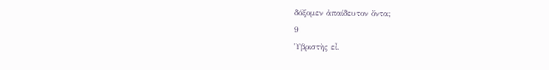δόξομεν ἀπαίδευτον ὄντα;
9
Ὑβριστὴς εἶ.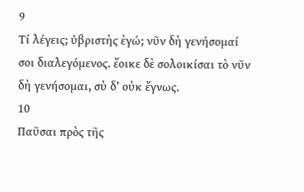9
Τί λέγεις; ὑβριστὴς ἐγώ; νῦν δὴ γενήσομαί σοι διαλεγόμενος. ἔοικε δὲ σολοικίσαι τὸ νῦν δὴ γενήσομαι, σὺ δ’ οὐκ ἔγνως.
10
Παῦσαι πρὸς τῆς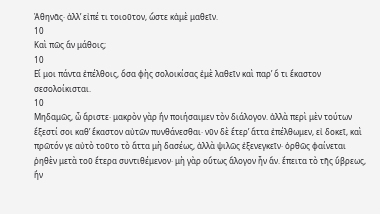Ἀθηνᾶς· ἀλλ’ εἰπέ τι τοιοῦτον, ὥστε κἀμὲ μαθεῖν.
10
Καὶ πῶς ἄν μάθοις;
10
Εἴ μοι πάντα ἐπέλθοις, ὅσα φὴς σολοικίσας ἐμὲ λαθεῖν καὶ παρ’ ὅ τι ἕκαστον σεσολοίκισται.
10
Μηδαμῶς, ὦ ἄριστε· μακρὸν γὰρ ἢν ποιήσαιμεν τὸν διάλογον. ἀλλὰ περὶ μὲν τούτων ἔξεστί σοι καθ’ ἕκαστον αὐτῶν πυνθάνεσθαι· νῦν δὲ ἕτερ’ ἄττα ἐπέλθωμεν, εἰ δοκεῖ, καὶ πρῶτόν γε αὐτὸ τοῦτο τὸ ἄττα μὴ δασέως, ἀλλὰ ψιλῶς ἐξενεγκεῖν· ὀρθῶς φαίνεται ῥηθὲν μετὰ τοῦ ἕτερα συντιθέμενον· μὴ γὰρ οὕτως ἄλογον ἦν ἄν. ἔπειτα τὸ τῆς ὕβρεως, ἥν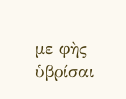με φὴς ὑβρίσαι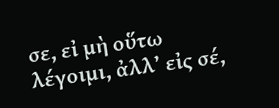σε, εἰ μὴ οὕτω λέγοιμι, ἀλλ’ εἰς σέ,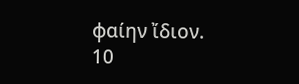φαίην ἴδιον.
10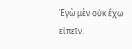Ἐγὼ μὲν οὐκ ἔχω εἰπεῖν.